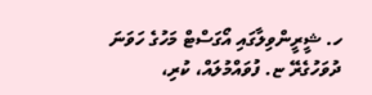ހ. ޝީރީންވިލާގައި އޯގަސްޓް މަހުގެ ހަވަނަ ދުވަހުގެރޭ ޏ. ފުވައްމުލައް، ކުރި،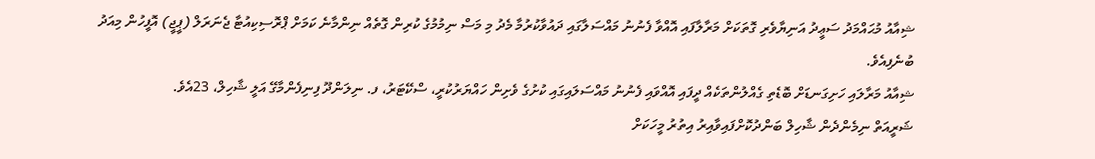ޝިއާއު މުޙައްމަދު ސަޢީދު އަނިޔާވެރި ގޮތަކަށް މަރާލާފައި އޮއްވާ ފެނުނު މައްސަލާގައި ދައުވާކުރުމާ މެދު މި މަސް ނިމުމުގެ ކުރިން ގޮތެއް ނިންމާނެ ކަމަށް ޕްރޮސިކިއުޓާ ޖެނަރަލް (ޕީޖީ) އޮފީހުން މިއަދު ބުނެފިއެވެ.
ޝިއާއު މަރާލައި ހަށިގަނޑަށް ބޮޑެތި ގެއްލުންތަކެއް ދީފައި އޮއްވައި ފެނުނު މައްސަލައިގައި ކުށުގެ ވެށިން ހައްޔަރުކުރީ، ސްކޭޓަރު، ފ. ނިލަންދޫ ފިނިފެންމާގޭ އަލީ ޝާހިލް، 23އެވެ.
ޝަރީއަތް ނިމެންދެން ޝާހިލް ބަންދުކޮށްފައިވާއިރު އިތުރު މީހަކަށް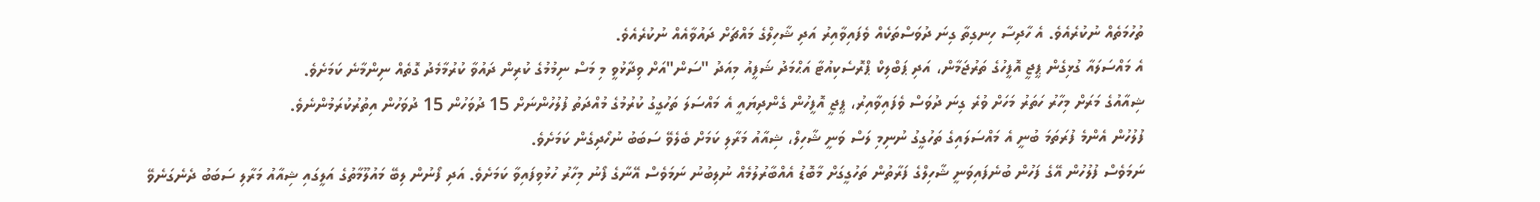ތުހުމަތެއް ނުކުރެއެވެ. އެ ހާދިސާ ހިނގިތާ ގިނަ ދުވަސްތަކެއް ވެފައިވާއިރު އަދި ޝާހިލްގެ މައްޗަށް ދައުވާއެއް ނުކުރެއެވެ.
އެ މައްސަލައާ ގުޅިގެން ޕީޖީ އޮފީހުގެ ތަރުޖަމާން، އަދި ޕަބްލިކް ޕްރޮސެކިއުޓާ އަޙްމަދު ޝަފީއު މިއަދު "ސަން"އަށް ވިދާޅުވީ މި މަސް ނިމުމުގެ ކުރިން ދައުވާ ކުރުމާމެދު ގޮތެއް ނިންމާނެ ކަމަށެވެ.
ޝިއާއުގެ މަރަށް މިހާރު ހަތަރު މަހަށް ވުރެ ގިނަ ދުވަސް ވެފައިވާއިރު، ޕީޖީ އޮފީހުން ގެންދިޔައީ އެ މައްސަލަ ތަހުގީގު ކުރުމުގެ މުއްދަތު ފުލުހުންނަށް 15 ދުވަހުން 15 ދުވަހުން އިތުރުކުރަމުންނެވެ.
ފުލުހުން އެންމެ ފުރަތަމަ ބުނީ އެ މައްސަލައިގެ ތަހުގީގު ނުނިމި ލަސް ވަނީ ޝާހިލް، ޝިއާއު މަރާލި ކަމަށް ބެލެވޭ ސަބަބު ނުހޯދިގެން ކަމަށެވެ.
ނަމަވެސް ފުލުހުން އޭގެ ފަހުން ބުނެފައިވަނީ ޝާހިލްގެ ފަރާތުން ތަހުގީގަށް މާބޮޑު އެއްބާރުލުމެއް ނުލިބުނު ނަމަވެސް އޭނާގެ ފޯނު މިހާރު ހުޅުވިފައިވާ ކަމަށެވެ. އަދި ފޯނުން ލިބޭ މައުލޫމާތުގެ އަލީގައި ޝިއާއު މަރާލި ސަބަބު ދެނެގަނެވޭ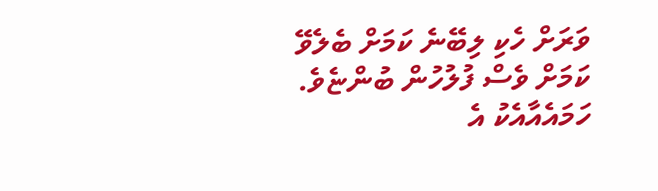ވަރަށް ހެކި ލިބޭނެ ކަމަށް ބެލެވޭ ކަމަށް ވެސް ފުލުހުން ބުންޏެވެ.
ހަމައެއާއެކު އެ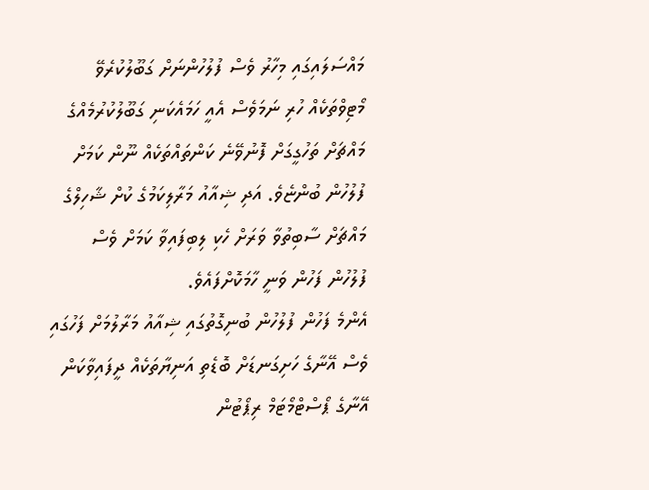މައްސަލައިގައި މިހާރު ވެސް ފުލުހުންނަށް ގަބޫލުކުރެވޭ މޯޓިވްތަކެއް ހުރި ނަމަވެސް އެއީ ހަމައެކަނި ގަބޫލުކުރުމެއްގެ މައްޗަށް ތަހުގީގަށް ފޮނުވޭނެ ކަންތައްތަކެއް ނޫން ކަމަށް ފުލުހުން ބުންޏެވެ. އަދި ޝިއާއު މަރާލިކަމުގެ ކުށް ޝާހިލްގެ މައްޗަށް ސާބިތުވާ ވަރަށް ހެކި ލިބިފައިވާ ކަމަށް ވެސް ފުލުހުން ފަހުން ވަނީ ހާމަކޮށްފައެވެ.
އެންމެ ފަހުން ފުލުހުން ބުނިގޮތުގައި ޝިއާއު މަރާލުމަށް ފަހުގައި ވެސް އޭނާގެ ހަށިގަނޑަށް ބޮޑެތި އަނިޔާތަކެއް ދީފައިވާކަން އޭނާގެ ޕޯސްޓްމޯޓަމް ރިޕޯޓުން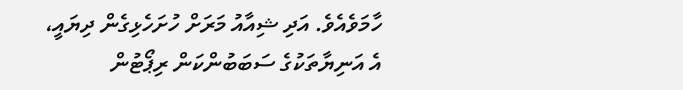ހާމަވެއެވެ. އަދި ޝިއާއު މަރަށް ހުށަހެޅިގެން ދިޔައީ، އެ އަނިޔާތަކުގެ ސަބަބުންކަން ރިޕޯޓުން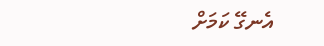އެނގޭ ކަމަށް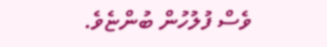ވެސް ފުލުހުން ބުންޏެވެ.